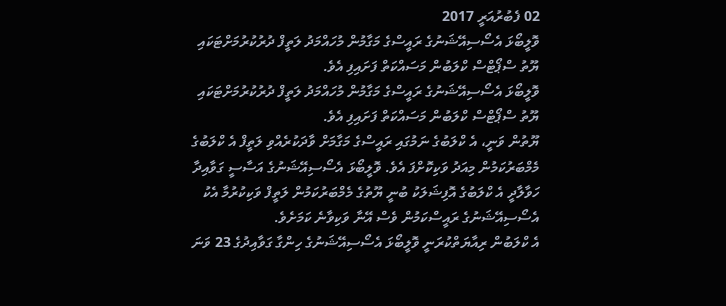02 ފެބުރުއަރީ 2017
ވޮލީބޯޅަ އެސޯސިއޭޝަނުގެ ރައީސްގެ މަގާމުން މުހައްމަދު ލަތީފް ދުރުކުރުމަށްޓަކައި ޔޫތު ސްޕޯޓްސް ކްލަބުން މަސައްކަތް ފަށައިފި އެވެ.
ވޮލީބޯޅަ އެސޯސިއޭޝަނުގެ ރައީސްގެ މަގާމުން މުހައްމަދު ލަތީފް ދުރުކުރުމަށްޓަކައި ޔޫތު ސްޕޯޓްސް ކްލަބުން މަސައްކަތް ފަށައިފި އެވެ.
ޔޫތުން ވަނީ، އެ ކްލަބުގެ ނަމުގައި ރައީސްގެ މަގާމަށް ވާދަކުރެއްވި ލަތީފް އެ ކްލަބުގެ މެމްބަރުކަމުން މިއަދު ވަކިކޮށްފަ އެވެ. ވޮލީބޯޅަ އެސޯސިއޭޝަނުގެ އަސާސީ ގަވާއިދާ ހަވާލާދީ އެ ކްލަބުގެ އޮފިޝަލަކު ބުނީ ޔޫތުގެ މެމްބަރުކަމުން ލަތީފް ވަކިކުރުމާ އެކު އެސޯސިއޭޝަނުގެ ރައީސްކަމުން ވެސް އޭނާ ވަކިވާނެ ކަމަށެވެ.
އެ ކްލަބުން ރިއާޔަތްކުރަނީ ވޮލީބޯޅަ އެސޯސިއޭޝަނުގެ ހިންގާ ގަވާއިދުގެ 23 ވަނަ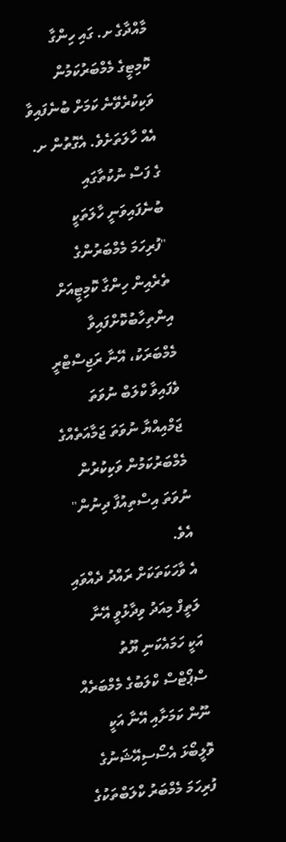މާއްދާގެ ށ. ގައި ހިންގާ ކޮމިޓީގެ މެމްބަރުކަމުން ވަކިކުރެވޭނެ ކަމަށް ބުނެފައިވާ އެއް ހާލަތަށެވެ. އެގޮތުން ށ. ގެ ފަސް ނުކުތާގައި ބުނެފައިވަނީ ހާލަތަކީ "ފުރިހަމަ މެމްބަރުންގެ ތެރެއިން ހިންގާ ކޮމިޓީއަށް އިންތިހާބުކޮށްފައިވާ މެމްބަރަކު، އޭނާ ރަޖިސްޓްރީ ވެފައިވާ ކްލަބް ނުވަތަ ޖަމްއިއްޔާ ނުވަތަ ޖަމާއަތެއްގެ މެމްބަރުކަމުން ވަކިކުރުން ނުވަތަ އިސްތިއުފާ ދިނުން" އެވެ.
އެ ވާހަކަތަކަށް ރައްދު ދެއްވައި ލަތީފް މިއަދު ވިދާޅުވީ އޭނާ އަކީ ހަމައެކަނި ޔޫތު ސްޕޯޓްސް ކްލަބުގެ މެމްބަރެއް ނޫން ކަމަށާއި އޭނާ އަކީ ވޮލީބޯޅަ އެސޯސިއޭޝަނުގެ ފުރިހަމަ މެމްބަރު ކްލަބްތަކުގެ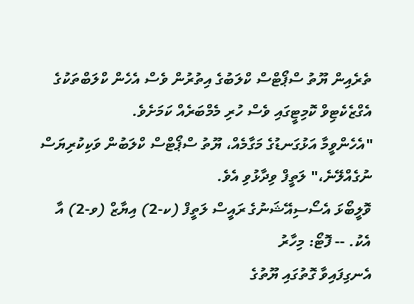ތެރެއިން ޔޫތު ސްޕޯޓްސް ކްލަބުގެ އިތުރުން ވެސް އެހެން ކްލަބްތަކުގެ އެގްޒެކެޓިވް ކޮމިޓީގައި ވެސް ހުރި މެމްބަރެއް ކަމަށެވެ.
"އެހެންވީމާ އަޅުގަނޑުގެ މަގާމެއް، ޔޫތު ސްޕޯޓްސް ކްލަބުން ވަކިކުރިޔަސް ނުގެއްލޭނެ،" ލަތީފް ވިދާޅުވި އެވެ.
ވޮލީބޯޅަ އެސޯސިއޭޝަނުގެ ރައީސް ލަތީފް (ކ-2) އިޔާޒް (ވ-2) އާ އެކު. -- ފޮޓޯ: މިހާރު
އެނގިފައިވާ ގޮތުގައި ޔޫތުގެ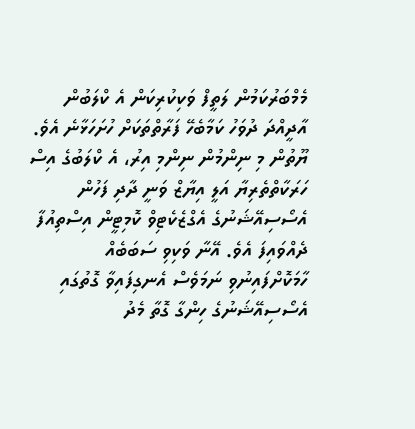މެމްބަރުކަމުން ލަތީފް ވަކިކުރިކަން އެ ކްލަބުން އާދީއްދަ ދުވަހު ކަމާބެހޭ ފަރާތްތަކަށް ހުށަހަޅާނެ އެވެ. ޔޫތުން މި ނިންމުން ނިންމި އިރު، އެ ކްލަބުގެ އިސް ހަރަކާތްތެރިޔާ އަލީ އިޔާޒް ވަނީ ދާދި ފަހުން އެސޯސިއޭޝަނުގެ އެގްޒެކެޓިވް ކޮމިޓީން އިސްތިއުފާ ދެއްވައިފަ އެވެ. އޭނާ ވަކިވި ސަބަބެއް ހާމަކޮށްފައިނުވި ނަމަވެސް އެނގިފައިވާ ގޮތުގައި އެސޯސިއޭޝަނުގެ ހިންގާ ގޮތާ މެދު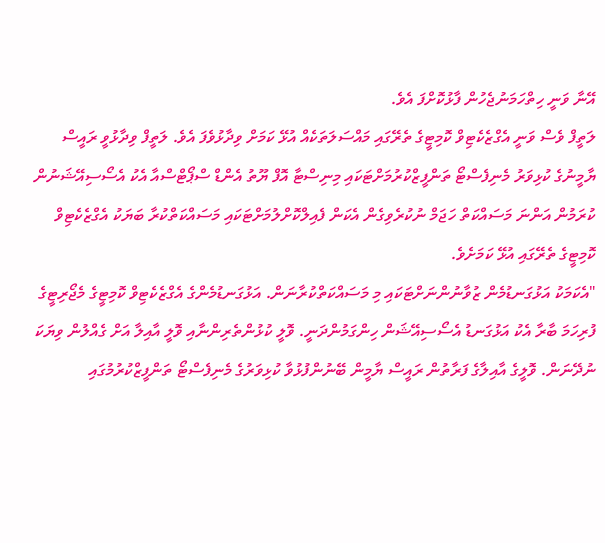އޭނާ ވަނީ ހިތްހަމަނުޖެހުން ފާޅުކޮށްފަ އެވެ.
ލަތީފް ވެސް ވަނީ އެގްޒެކެޓިވް ކޮމިޓީގެ ތެރޭގައި މައްސަލަތަކެއް އުޅޭ ކަމަށް ވިދާޅުވެފަ އެވެ. ލަތީފް ވިދާޅުވީ ރައީސް ޔާމީނުގެ ކުޅިވަރު މެނިފެސްޓޯ ތަންފީޒްކުރުމަށްޓަކައި މިނިސްޓާ އޮފް ޔޫތު އެންޑް ސްޕޯޓްސްއާ އެކު އެސޯސިއޭޝަނުން ކުރަމުން އަންނަ މަސައްކަތް ހަޖަމް ނުކުރެވިގެން އެކަން ފެއިލްކޮށްލުމަށްޓަކައި މަސައްކަތްކުރާ ބަޔަކު އެގްޒެކެޓިވް ކޮމިޓީގެ ތެރޭގައި އުޅޭ ކަމަށެވެ.
"އެކަމަކު އަޅުގަނޑުމެން ޒުވާނުންނަށްޓަކައި މި މަސައްކަތްކުރާނަން. އަޅުގަނޑުމެންގެ އެގްޒެކެޓިވް ކޮމިޓީގެ މެޖޯރިޓީގެ ފުރިހަމަ ބާރާ އެކު އަޅުގަނޑު އެސޯސިއޭޝަން ހިންގަމުންދަނީ. ވޮލީ ކުޅުންތެރިންނާއި ވޮލީ އާއިލާ އަށް ގެއްލުން ވިޔަކަ ނުދޭނަން. ވޮލީގެ އާއިލާގެ ފަރާތުން ރައީސް ޔާމީން ބޭނުންފުޅުވާ ކުޅިވަރުގެ މެނިފެސްޓޯ ތަންފީޒްކުރުމުގައި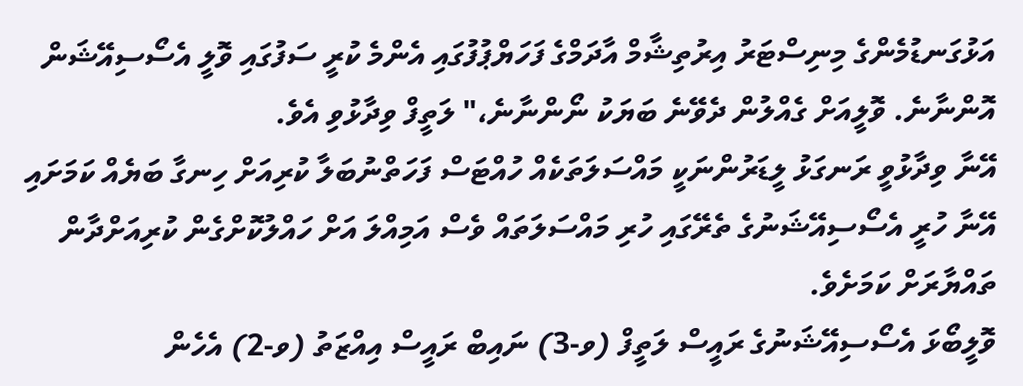އަޅުގަނޑުމެންގެ މިނިސްޓަރު އިރުތިޝާމް އާދަމްގެ ފަހަޔްޕުފުގައި އެންމެ ކުރީ ސަފުގައި ވޮލީ އެސޯސިއޭޝަން އޮންނާނެ. ވޮލީއަށް ގެއްލުން ދެވޭނެ ބަޔަކު ނޯންނާނެ،" ލަތީފް ވިދާޅުވި އެވެ.
އޭނާ ވިދާޅުވީ ރަނގަޅު ލީޑަރުންނަކީ މައްސަލަތަކެއް ހުއްޓަސް ފަހަތްނުބަލާ ކުރިއަށް ހިނގާ ބަޔެއް ކަމަށައި އޭނާ ހުރީ އެސޯސިއޭޝަނުގެ ތެރޭގައި ހުރި މައްސަލަތައް ވެސް އަމިއްލަ އަށް ހައްލުކޮށްގެން ކުރިއަށްދާން ތައްޔާރަށް ކަމަށެވެ.
ވޮލީބޯޅަ އެސޯސިއޭޝަނުގެ ރައީސް ލަތީފް (ވ-3) ނައިބް ރައީސް އިއްޒަތު (ވ-2) އެހެން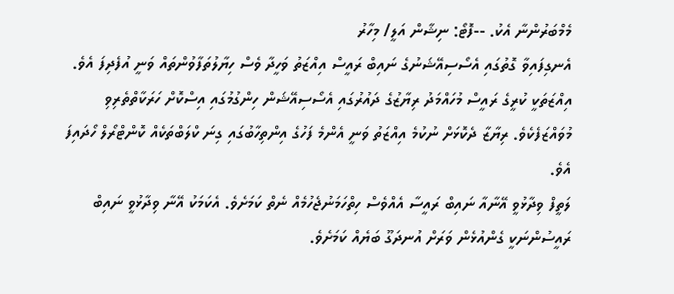މެމްބަރުންނާ އެކު. --ފޮޓޯ: ނިޝާން އަލީ/ މިހާރު
އެނގިފައިވާ ގޮތުގައި އެސޯސިއޭޝަނުގެ ނައިބް ރައީސް އިއްޒަތު ވަހީދާ ވެސް ހިޔާލުތަފާވުންތައް ވަނީ އުފެދިފަ އެވެ. އިއްޒަތަކީ ކުރީގެ ރައީސް މުހައްމަދު ރިޔާޒުގެ ދައުރުގައި އެސޯސިއޭޝަން ހިންގުމުގައި އިސްކޮށް ހަރަކާތްތެރިވި މުވައްޒަފެކެވެ. ރިޔާޒާ ދެކޮޅަށް ނުކުމެ އިއްޒަތު ވަނީ އެންމެ ފަހުގެ އިންތިހާބުގައި ގިނަ ކްލަބްތަކެއް ކޮންޓްރޯލް ހޯދައިފަ އެވެ.
ލަތީފް ވިދާޅުވީ އޭނާއާ ނައިބް ރައީސާ އެއްވެސް ހިތްހަމަނުޖެހުމެއް ނެތް ކަމަށެވެ. އެކަމަކު އޭނާ ވިދާޅުވީ ނައިބް ރައީސުންނަކީ ގެންއުޅެން ވަރަށް އުނދަގޫ ބަޔެއް ކަމަށެވެ.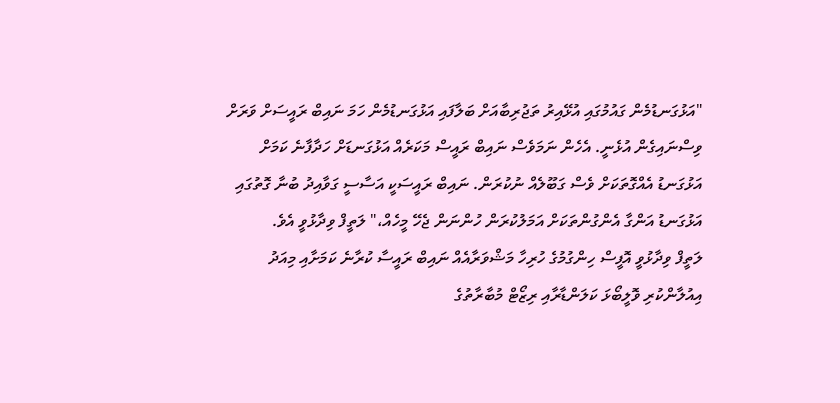"އަޅުގަނޑުމެން ގައުމުގައި އުޅޭއިރު ތަޖުރިބާއަށް ބަލާފައި އަޅުގަނޑުމެން ހަމަ ނައިބް ރައީސަށް ވަރަށް ވިސްނައިގެން އުޅެނީ. އެހެން ނަމަވެސް ނައިބް ރައީސް މަކަރެއް އަޅުގަނޑަށް ހަދާފާނެ ކަމަށް އަޅުގަނޑު އެއްގޮތަކަށް ވެސް ގަބޫލެއް ނުކުރަން. ނައިބް ރައީސަކީ އަސާސީ ގަވާއިދު ބުނާ ގޮތުގައި އަޅުގަނޑު އަންގާ އެންގުންތަކަށް އަމަލުކުރަން ހުންނަން ޖެހޭ މީހެއް،" ލަތީފް ވިދާޅުވީ އެވެ.
ލަތީފް ވިދާޅުވީ އޮފީސް ހިންގުމުގެ ހުރިހާ މަޝްވަރާއެއް ނައިބް ރައީސާ ކުރާނެ ކަމަށާއި މިއަދު އިއުލާންކުރި ވޮލީބޯޅަ ކަލަންޑާރާއި ރިޒޯޓް މުބާރާތުގެ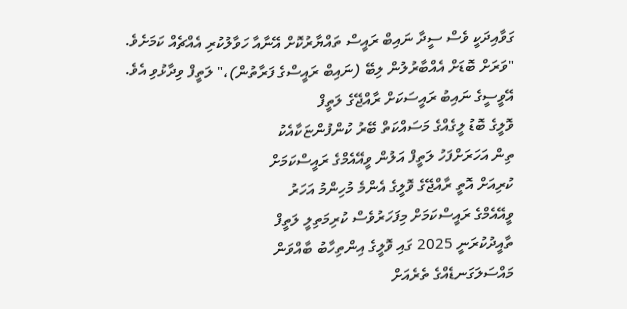ގަވާއިދަކީ ވެސް ސީދާ ނައިބް ރައީސް ތައްޔާރުކޮށް އޭނާއާ ހަވާލުކުރި އެއްޗެއް ކަމަށެވެ.
"ވަރަށް ބޮޑަށް އެއްބާރުލުން ލިބޭ (ނައިބް ރައީސްގެ ފަރާތުން)،" ލަތީފް ވިދާޅުވި އެވެ.
އޭވީސީގެ ނައިބު ރައީސަކަށް ރާއްޖޭގެ ލަތީފް
ވޮލީގެ ބޮޑު ލީގެއްގެ މަސައްކަތް ބޭރު ކުންފުންޏަކާއެކު
ތިން އަހަރަށްފަހު ލަތީފް އަލުން ވީއޭއެމްގެ ރައީސްކަމަށް
ކުރިއަށް އޮތީ ރާއްޖޭގެ ވޮލީގެ އެންމެ މުހިންމު އަހަރު
ވީއޭއެމްގެ ރައީސްކަމަށް މިފަހަރުވެސް ކުރިމަތިލީ ލަތީފް
ތާއީދުކުރަނީ 2025 ގައި ވޮލީގެ އިންތިހާބު ބާއްވަން
މައްސަލަގަނޑެއްގެ ތެރެއަށް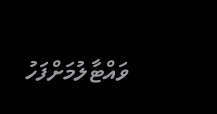ވައްޓާލުމަށްފަހު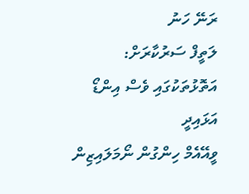ރަނޭ ހަނު
ލަތީފް ސަރުކާރަށް: އަތޮޅުތަކުގައި ވެސް އިންޑޯ އަޅައިދީ
ވީއޭއެމް ހިންގުން ނޯމަލައިޒިން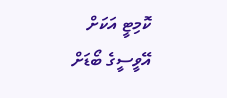ކޮމިޓީ އަކަށް
އޭވީސީގެ ބޯޑަށް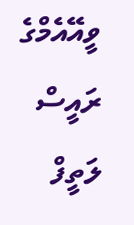ވީއޭއެމްގެ ރައީސް ލަތީފް